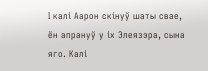І калі Аарон скінуў шаты свае, ён апрануў у іх Элеязэра, сына яго. Калі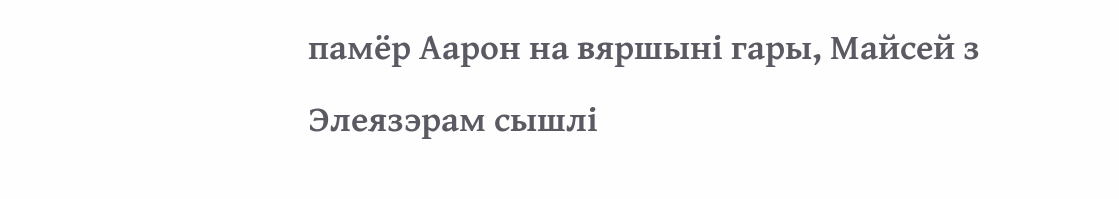памёр Аарон на вяршыні гары, Майсей з Элеязэрам сышлі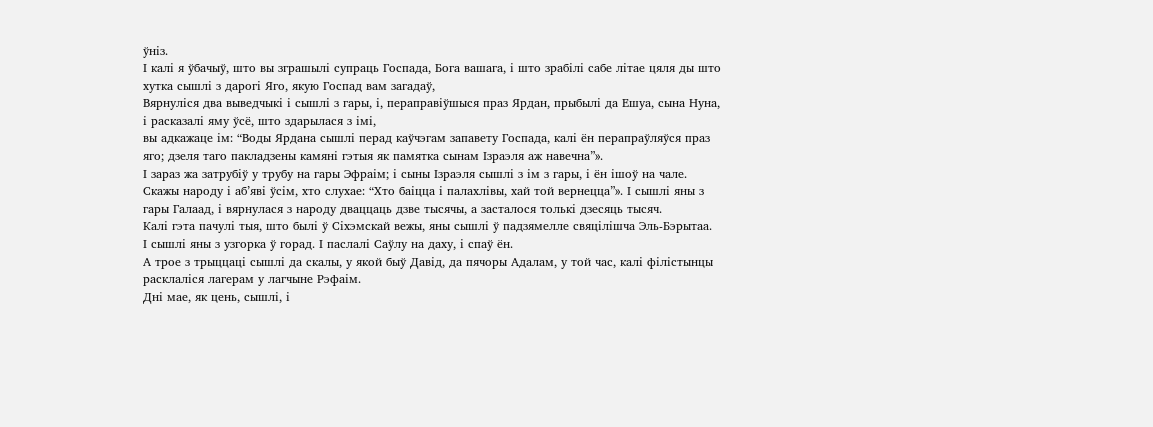ўніз.
І калі я ўбачыў, што вы зграшылі супраць Госпада, Бога вашага, і што зрабілі сабе літае цяля ды што хутка сышлі з дарогі Яго, якую Госпад вам загадаў,
Вярнуліся два выведчыкі і сышлі з гары, і, пераправіўшыся праз Ярдан, прыбылі да Ешуа, сына Нуна, і расказалі яму ўсё, што здарылася з імі,
вы адкажаце ім: “Воды Ярдана сышлі перад каўчэгам запавету Госпада, калі ён перапраўляўся праз яго; дзеля таго пакладзены камяні гэтыя як памятка сынам Ізраэля аж навечна”».
І зараз жа затрубіў у трубу на гары Эфраім; і сыны Ізраэля сышлі з ім з гары, і ён ішоў на чале.
Скажы народу і аб’яві ўсім, хто слухае: “Хто баіцца і палахлівы, хай той вернецца”». І сышлі яны з гары Галаад, і вярнулася з народу дваццаць дзве тысячы, а засталося толькі дзесяць тысяч.
Калі гэта пачулі тыя, што былі ў Сіхэмскай вежы, яны сышлі ў падзямелле свяцілішча Эль-Бэрытаa.
І сышлі яны з узгорка ў горад. І паслалі Саўлу на даху, і спаў ён.
А трое з трыццаці сышлі да скалы, у якой быў Давід, да пячоры Адалам, у той час, калі філістынцы расклаліся лагерам у лагчыне Рэфаім.
Дні мае, як цень, сышлі, і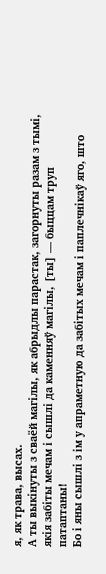я, як трава, высах.
А ты выкінуты з сваёй магілы, як абрыдлы парастак, загорнуты разам з тымі, якія забіты мечам і сышлі да каменняў магілы, [ты] — быццам труп патаптаны!
Бо і яны сышлі з ім у апраметную да забітых мечам і паплечнікаў яго, што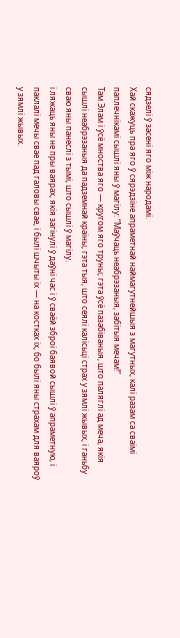сядзелі ў засені яго між народамі.
Хай скажуць пра яго ў сярэдзіне апраметнай наймагутнейшыя з магутных, калі разам са сваімі паплечнікамі сышлі яны ў магілу: “Маўчаць неабрэзаныя, забітыя мечам!”
Там Элам і ўсё мноства яго — кругом яго труны; гэта ўсё пазабіваныя, што паляглі ад меча, якія сышлі неабрэзаныя да падземнай краіны, гэта тыя, што сеялі калісьці страх у зямлі жывых, і ганьбу сваю яны панеслі з тымі, што сышлі ў магілу.
і ляжаць яны не пры ваярах, якія загінулі ў даўні час і ў сваёй зброі баявой сышлі ў апраметную, і паклалі мечы свае пад галовы свае, і былі шчыты іх — на костках іх, бо былі яны страхам для ваяроў у зямлі жывых.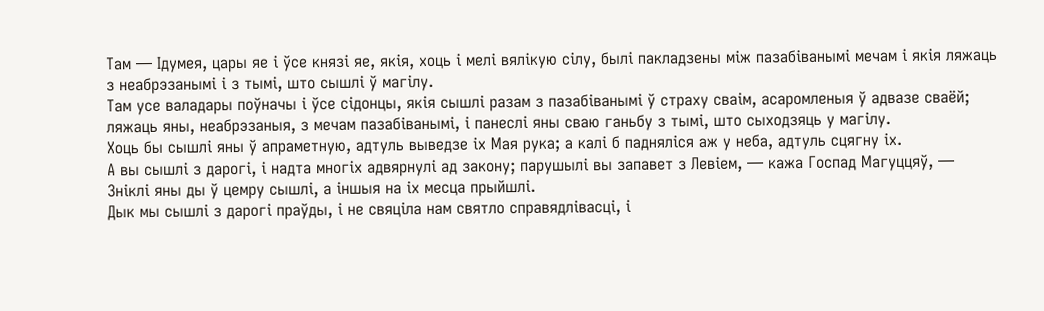Там — Ідумея, цары яе і ўсе князі яе, якія, хоць і мелі вялікую сілу, былі пакладзены між пазабіванымі мечам і якія ляжаць з неабрэзанымі і з тымі, што сышлі ў магілу.
Там усе валадары поўначы і ўсе сідонцы, якія сышлі разам з пазабіванымі ў страху сваім, асаромленыя ў адвазе сваёй; ляжаць яны, неабрэзаныя, з мечам пазабіванымі, і панеслі яны сваю ганьбу з тымі, што сыходзяць у магілу.
Хоць бы сышлі яны ў апраметную, адтуль выведзе іх Мая рука; а калі б падняліся аж у неба, адтуль сцягну іх.
А вы сышлі з дарогі, і надта многіх адвярнулі ад закону; парушылі вы запавет з Левіем, — кажа Госпад Магуццяў, —
Зніклі яны ды ў цемру сышлі, а іншыя на іх месца прыйшлі.
Дык мы сышлі з дарогі праўды, і не свяціла нам святло справядлівасці, і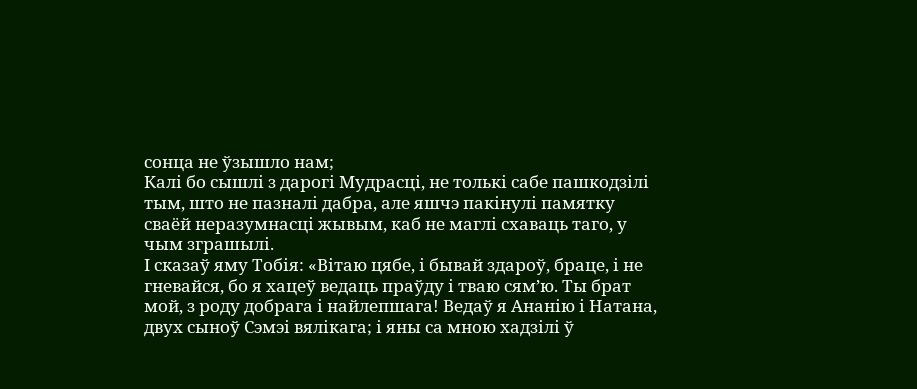сонца не ўзышло нам;
Калі бо сышлі з дарогі Мудрасці, не толькі сабе пашкодзілі тым, што не пазналі дабра, але яшчэ пакінулі памятку сваёй неразумнасці жывым, каб не маглі схаваць таго, у чым зграшылі.
І сказаў яму Тобія: «Вітаю цябе, і бывай здароў, браце, і не гневайся, бо я хацеў ведаць праўду і тваю сям’ю. Ты брат мой, з роду добрага і найлепшага! Ведаў я Ананію і Натана, двух сыноў Сэмэі вялікага; і яны са мною хадзілі ў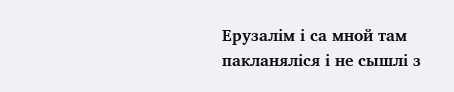Ерузалім і са мной там пакланяліся і не сышлі з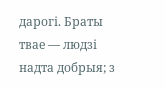дарогі. Браты твае — людзі надта добрыя; з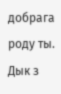добрага роду ты. Дык з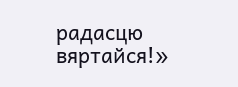радасцю вяртайся!»